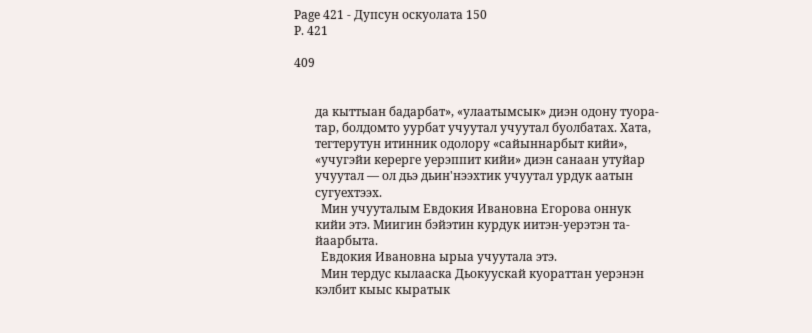Page 421 - Дупсун оскуолата 150
P. 421

409


       да кыттыан бадарбат», «улаатымсык» диэн одону туора-
       тар, болдомто уурбат учуутал учуутал буолбатах. Хата,
       тегтерутун итинник одолору «сайыннарбыт кийи»,
       «учугэйи керерге уерэппит кийи» диэн санаан утуйар
       учуутал — ол дьэ дьин'нээхтик учуутал урдук аатын
       сугуехтээх.
         Мин учууталым Евдокия Ивановна Егорова оннук
       кийи этэ. Миигин бэйэтин курдук иитэн-уерэтэн та-
       йаарбыта.
         Евдокия Ивановна ырыа учуутала этэ.
         Мин тердус кылааска Дьокуускай куораттан уерэнэн
       кэлбит кыыс кыратык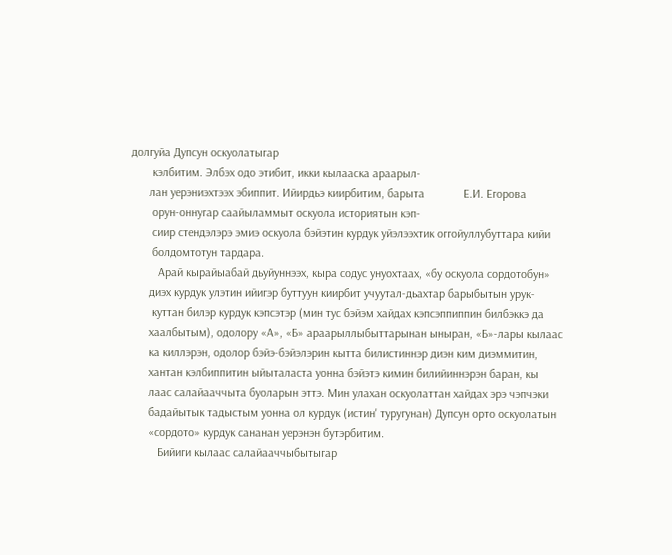долгуйа Дупсун оскуолатыгар
       кэлбитим. Элбэх одо этибит, икки кылааска араарыл-
      лан уерэниэхтээх эбиппит. Ийирдьэ киирбитим, барыта             Е.И. Егорова
       орун-оннугар саайыламмыт оскуола историятын кэп-
       сиир стендэлэрэ эмиэ оскуола бэйэтин курдук уйэлээхтик оггойуллубуттара кийи
       болдомтотун тардара.
         Арай кырайыабай дьуйуннээх, кыра содус унуохтаах, «бу оскуола сордотобун»
      диэх курдук улэтин ийигэр буттуун киирбит учуутал-дьахтар барыбытын урук-
       куттан билэр курдук кэпсэтэр (мин тус бэйэм хайдах кэпсэппиппин билбэккэ да
      хаалбытым), одолору «А», «Б» араарыллыбыттарынан ыныран, «Б»-лары кылаас
      ка киллэрэн, одолор бэйэ-бэйэлэрин кытта билистиннэр диэн ким диэммитин,
      хантан кэлбиппитин ыйыталаста уонна бэйэтэ кимин билийиннэрэн баран, кы
      лаас салайааччыта буоларын эттэ. Мин улахан оскуолаттан хайдах эрэ чэпчэки
      бадайытык тадыстым уонна ол курдук (истин' туругунан) Дупсун орто оскуолатын
      «сордото» курдук сананан уерэнэн бутэрбитим.
         Бийиги кылаас салайааччыбытыгар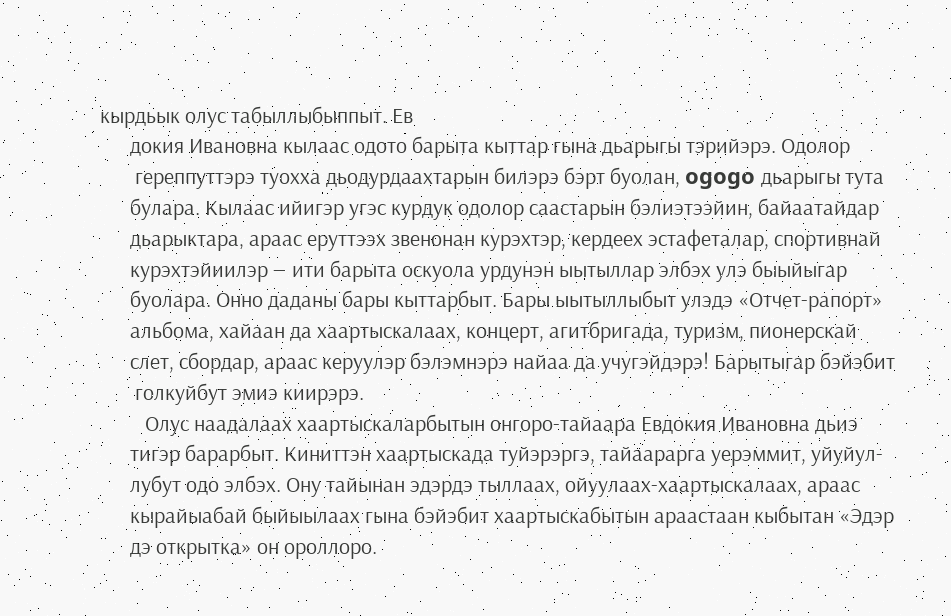кырдьык олус табыллыбыппыт. Ев
      докия Ивановна кылаас одото барыта кыттар гына дьарыгы тэрийэрэ. Одолор
       гереппуттэрэ туохха дьодурдаахтарын билэрэ бэрт буолан, ogogo дьарыгы тута
      булара. Кылаас ийигэр угэс курдук одолор саастарын бэлиэтээйин, байаатайдар
      дьарыктара, араас еруттээх звенонан курэхтэр, кердеех эстафеталар, спортивнай
      курэхтэйиилэр — ити барыта оскуола урдунэн ыытыллар элбэх улэ быыйыгар
      буолара. Онно даданы бары кыттарбыт. Бары ыытыллыбыт улэдэ «Отчет-рапорт»
      альбома, хайаан да хаартыскалаах, концерт, агитбригада, туризм, пионерскай
      слет, сбордар, араас керуулэр бэлэмнэрэ найаа да учугэйдэрэ! Барытыгар бэйэбит
       голкуйбут эмиэ киирэрэ.
         Олус наадалаах хаартыскаларбытын онгоро-тайаара Евдокия Ивановна дьиэ
      тигэр барарбыт. Киниттэн хаартыскада туйэрэргэ, тайаарарга уерэммит, уйуйул-
      лубут одо элбэх. Ону тайынан эдэрдэ тыллаах, ойуулаах-хаартыскалаах, араас
      кырайыабай быйыылаах гына бэйэбит хаартыскабытын араастаан кыбытан «Эдэр
      дэ открытка» он ороллоро.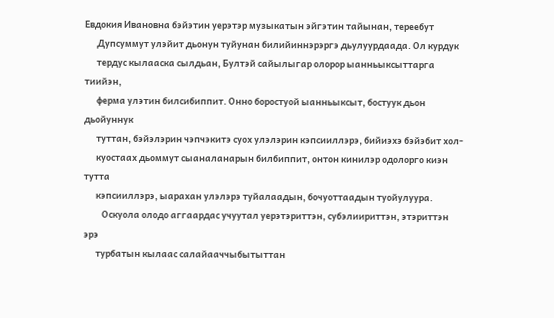Евдокия Ивановна бэйэтин уерэтэр музыкатын эйгэтин тайынан, тереебут
      Дупсуммут улэйит дьонун туйунан билийиннэрэргэ дьулуурдаада. Ол курдук
      тердус кылааска сылдьан, Бултэй сайылыгар олорор ыанньыксыттарга тиийэн,
      ферма улэтин билсибиппит. Онно боростуой ыанньыксыт, бостуук дьон дьойуннук
      туттан, бэйэлэрин чэпчэкитэ суох улэлэрин кэпсииллэрэ, бийиэхэ бэйэбит хол-
      куостаах дьоммут сыаналанарын билбиппит, онтон кинилэр одолорго киэн тутта
      кэпсииллэрэ, ыарахан улэлэрэ туйалаадын, бочуоттаадын туойулуура.
         Оскуола олодо аггаардас учуутал уерэтэриттэн, субэлиириттэн, этэриттэн эрэ
      турбатын кылаас салайааччыбытыттан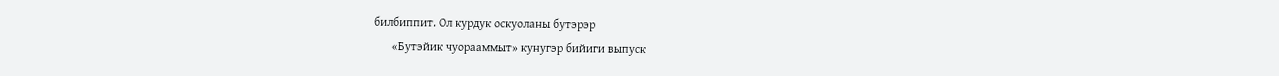билбиппит. Ол курдук оскуоланы бутэрэр
      «Бутэйик чуорааммыт» кунугэр бийиги выпуск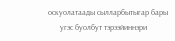оскуолатаады сылларбытыгар бары
      угэс буолбут тэрээйиннэри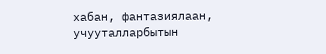хабан, фантазиялаан, учууталларбытын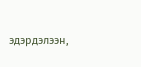эдэрдэлээн,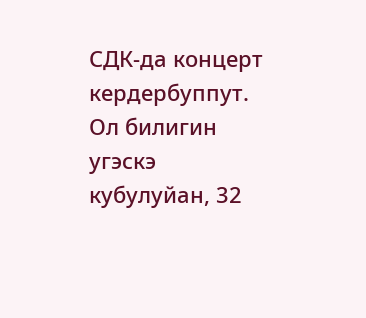СДК-да концерт кердербуппут. Ол билигин угэскэ кубулуйан, 32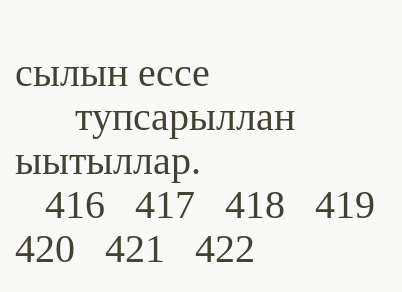сылын ессе
      тупсарыллан ыытыллар.
   416   417   418   419   420   421   422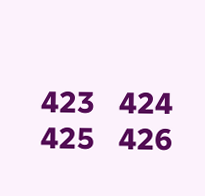423   424   425   426